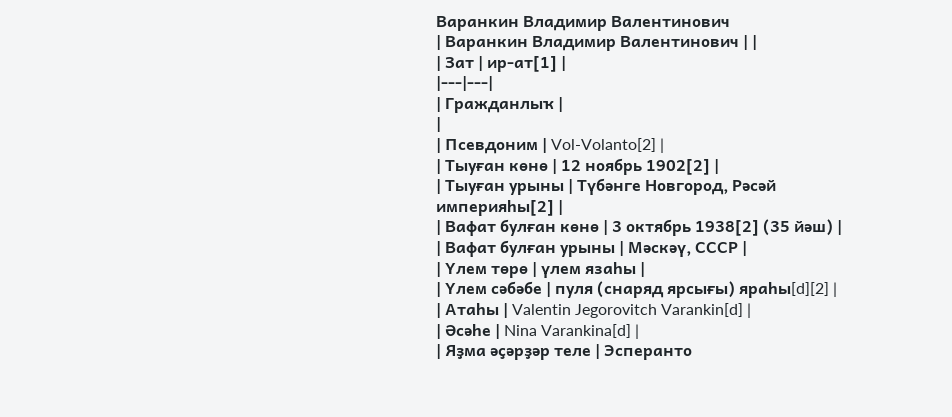Варанкин Владимир Валентинович
| Варанкин Владимир Валентинович | |
| Зат | ир-ат[1] |
|---|---|
| Гражданлыҡ |
|
| Псевдоним | Vol-Volanto[2] |
| Тыуған көнө | 12 ноябрь 1902[2] |
| Тыуған урыны | Түбәнге Новгород, Рәсәй империяһы[2] |
| Вафат булған көнө | 3 октябрь 1938[2] (35 йәш) |
| Вафат булған урыны | Мәскәү, СССР |
| Үлем төрө | үлем язаһы |
| Үлем сәбәбе | пуля (снаряд ярсығы) яраһы[d][2] |
| Атаһы | Valentin Jegorovitch Varankin[d] |
| Әсәһе | Nina Varankina[d] |
| Яҙма әҫәрҙәр теле | Эсперанто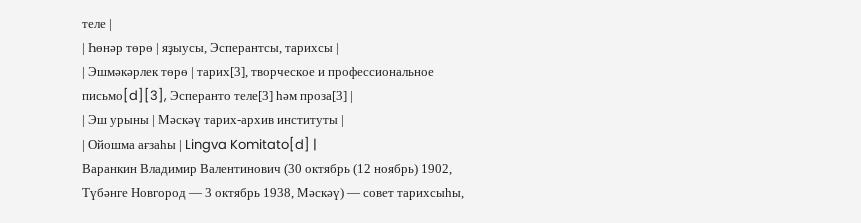теле |
| Һөнәр төрө | яҙыусы, Эсперантсы, тарихсы |
| Эшмәкәрлек төрө | тарих[3], творческое и профессиональное письмо[d][3], Эсперанто теле[3] һәм проза[3] |
| Эш урыны | Мәскәү тарих-архив институты |
| Ойошма ағзаһы | Lingva Komitato[d] |
Варанкин Владимир Валентинович (30 октябрь (12 ноябрь) 1902, Түбәнге Новгород — 3 октябрь 1938, Мәскәү) — совет тарихсыһы,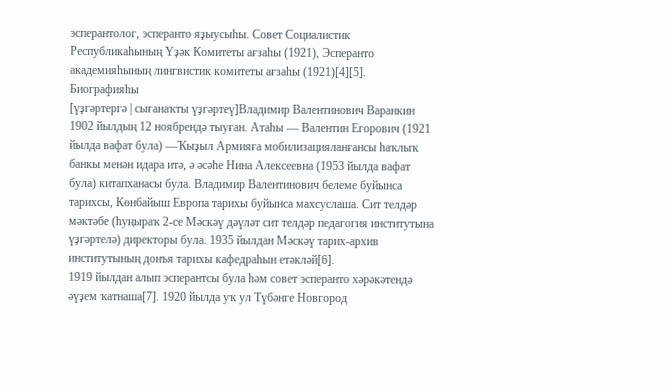эсперантолог, эсперанто яҙыусыһы. Совет Социалистик Республикаһының Үҙәк Комитеты ағзаһы (1921), Эсперанто академияһының лингвистик комитеты ағзаһы (1921)[4][5].
Биографияһы
[үҙгәртергә | сығанаҡты үҙгәртеү]Владимир Валентинович Варанкин 1902 йылдың 12 ноябрендә тыуған. Атаһы — Валентин Егорович (1921 йылда вафат була) —Ҡыҙыл Армияға мобилизацияланғансы һаҡлыҡ банкы менән идара итә, ә әсәһе Нина Алексеевна (1953 йылда вафат була) китапханасы була. Владимир Валентинович белеме буйынса тарихсы, Көнбайыш Европа тарихы буйынса махсуслаша. Сит телдәр мәктәбе (һуңыраҡ 2-се Мәскәү дәүләт сит телдәр педагогия институтына үҙгәртелә) директоры була. 1935 йылдан Мәскәү тарих-архив институтының донъя тарихы кафедраһын етәкләй[6].
1919 йылдан алып эсперантсы була һәм совет эсперанто хәрәкәтендә әүҙем ҡатнаша[7]. 1920 йылда уҡ ул Түбәнге Новгород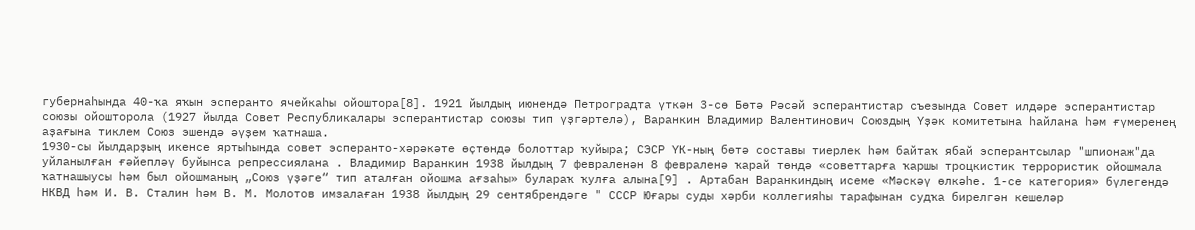губернаһында 40-ҡа яҡын эсперанто ячейкаһы ойоштора[8]. 1921 йылдың июнендә Петроградта үткән 3-сө Бөтә Рәсәй эсперантистар съезында Совет илдәре эсперантистар союзы ойошторола (1927 йылда Совет Республикалары эсперантистар союзы тип үҙгәртелә), Варанкин Владимир Валентинович Союздың Үҙәк комитетына һайлана һәм ғүмеренең аҙағына тиклем Союз эшендә әүҙем ҡатнаша.
1930-сы йылдарҙың икенсе яртыһында совет эсперанто-хәрәкәте өҫтөндә болоттар ҡуйыра; СЭСР ҮК-ның бөтә составы тиерлек һәм байтаҡ ябай эсперантсылар "шпионаж"да уйланылған ғәйепләү буйынса репрессиялана . Владимир Варанкин 1938 йылдың 7 февраленән 8 февраленә ҡарай төндә «советтарға ҡаршы троцкистик террористик ойошмала ҡатнашыусы һәм был ойошманың „Союз үҙәге“ тип аталған ойошма ағзаһы» булараҡ ҡулға алына[9] . Артабан Варанкиндың исеме «Мәскәү өлкәһе. 1-се категория» бүлегендә НКВД һәм И. В. Сталин һәм В. М. Молотов имзалаған 1938 йылдың 29 сентябрендәге " СССР Юғары суды хәрби коллегияһы тарафынан судҡа бирелгән кешеләр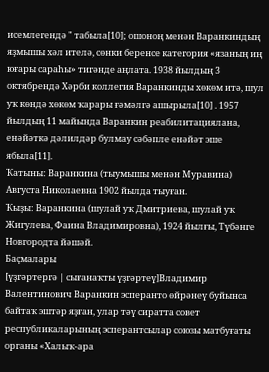исемлегендә " табыла[10]; ошоноң менән Варанкиндың яҙмышы хәл ителә, сөнки беренсе категория «язаның иң юғары сараһы» тигәнде аңлата. 1938 йылдың 3 октябрендә Хәрби коллегия Варанкинды хөкөм итә, шул уҡ көндә хөкөм ҡарары ғәмәлгә ашырыла[10] . 1957 йылдың 11 майында Варанкин реабилитациялана, енәйәткә дәлилдәр булмау сәбәпле енәйәт эше ябыла[11].
Ҡатыны: Варанкина (тыумышы менән Муравина) Августа Николаевна 1902 йылда тыуған.
Ҡыҙы: Варанкина (шулай уҡ Дмитриева, шулай уҡ Жигулева, Фаина Владимировна), 1924 йылғы, Түбәнге Новгородта йәшәй.
Баҫмалары
[үҙгәртергә | сығанаҡты үҙгәртеү]Владимир Валентинович Варанкин эсперанто өйрәнеү буйынса байтаҡ эштәр яҙған, улар тәү сиратта совет республикаларының эсперантсылар союзы матбуғаты органы «Халыҡ-ара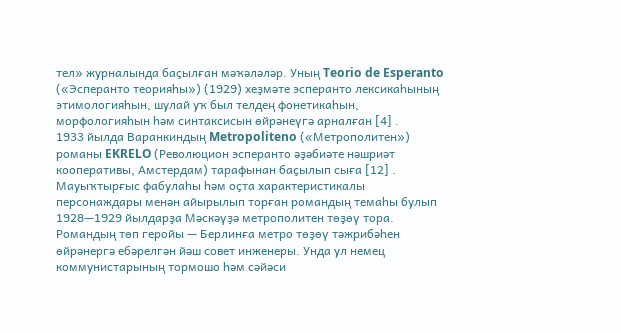тел» журналында баҫылған мәҡәләләр. Уның Teorio de Esperanto («Эсперанто теорияһы») (1929) хеҙмәте эсперанто лексикаһының этимологияһын, шулай уҡ был телдең фонетикаһын, морфологияһын һәм синтаксисын өйрәнеүгә арналған [4] .
1933 йылда Варанкиндың Metropoliteno («Метрополитен») романы EKRELO (Революцион эсперанто әҙәбиәте нәшриәт кооперативы, Амстердам) тарафынан баҫылып сыға [12] . Мауыҡтырғыс фабулаһы һәм оҫта характеристикалы персонаждары менән айырылып торған романдың темаһы булып 1928—1929 йылдарҙа Мәскәүҙә метрополитен төҙөү тора. Романдың төп геройы — Берлинға метро төҙөү тәжрибәһен өйрәнергә ебәрелгән йәш совет инженеры. Унда ул немец коммунистарының тормошо һәм сәйәси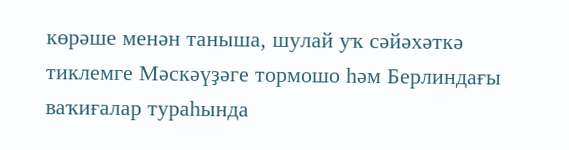көрәше менән таныша, шулай уҡ сәйәхәткә тиклемге Мәскәүҙәге тормошо һәм Берлиндағы ваҡиғалар тураһында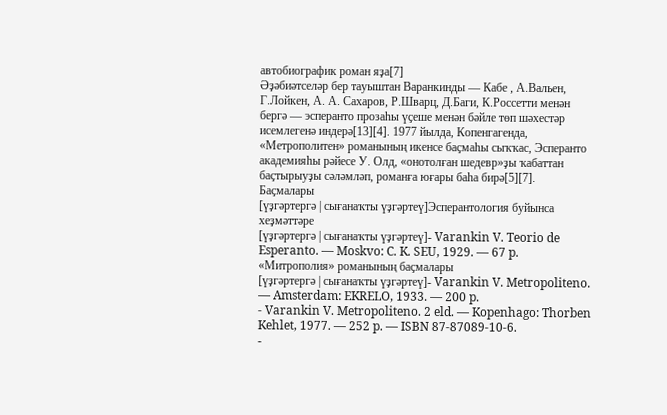автобиографик роман яҙа[7]
Әҙәбиәтселәр бер тауыштан Варанкинды — Кабе , А.Вальен, Г.Лойкен, А. А. Сахаров, Р.Шварц, Д.Баги, К.Россетти менән бергә — эсперанто прозаһы үҫеше менән бәйле төп шәхестәр исемлегенә индерә[13][4]. 1977 йылда, Копенгагенда, «Метрополитен» романының икенсе баҫмаһы сыҡҡас, Эсперанто академияһы рәйесе У. Олд, «онотолған шедевр»ҙы ҡабаттан баҫтырыуҙы сәләмләп, романға юғары баһа бирә[5][7].
Баҫмалары
[үҙгәртергә | сығанаҡты үҙгәртеү]Эсперантология буйынса хеҙмәттәре
[үҙгәртергә | сығанаҡты үҙгәртеү]- Varankin V. Teorio de Esperanto. — Moskvo: C. K. SEU, 1929. — 67 p.
«Митрополия» романының баҫмалары
[үҙгәртергә | сығанаҡты үҙгәртеү]- Varankin V. Metropoliteno. — Amsterdam: EKRELO, 1933. — 200 p.
- Varankin V. Metropoliteno. 2 eld. — Kopenhago: Thorben Kehlet, 1977. — 252 p. — ISBN 87-87089-10-6.
-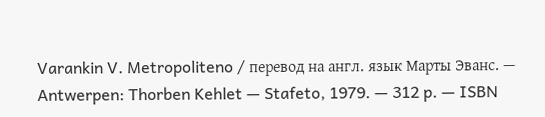Varankin V. Metropoliteno / перевод на англ. язык Марты Эванс. — Antwerpen: Thorben Kehlet — Stafeto, 1979. — 312 p. — ISBN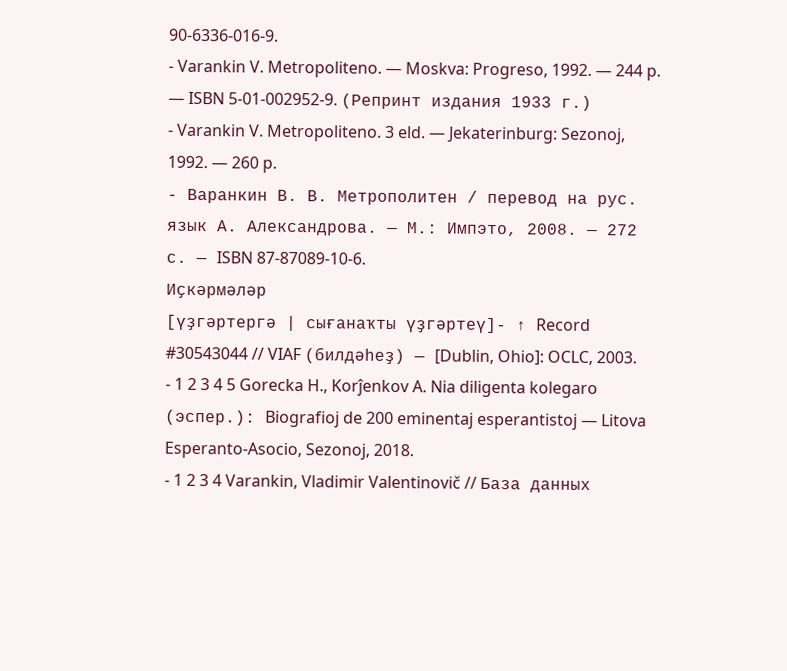90-6336-016-9.
- Varankin V. Metropoliteno. — Moskva: Progreso, 1992. — 244 p. — ISBN 5-01-002952-9. (Репринт издания 1933 г.)
- Varankin V. Metropoliteno. 3 eld. — Jekaterinburg: Sezonoj, 1992. — 260 p.
- Варанкин В. В. Метрополитен / перевод на рус. язык А. Александрова. — М.: Импэто, 2008. — 272 с. — ISBN 87-87089-10-6.
Иҫкәрмәләр
[үҙгәртергә | сығанаҡты үҙгәртеү]- ↑ Record #30543044 // VIAF (билдәһеҙ) — [Dublin, Ohio]: OCLC, 2003.
- 1 2 3 4 5 Gorecka H., Korĵenkov A. Nia diligenta kolegaro (эспер.): Biografioj de 200 eminentaj esperantistoj — Litova Esperanto-Asocio, Sezonoj, 2018.
- 1 2 3 4 Varankin, Vladimir Valentinovič // База данных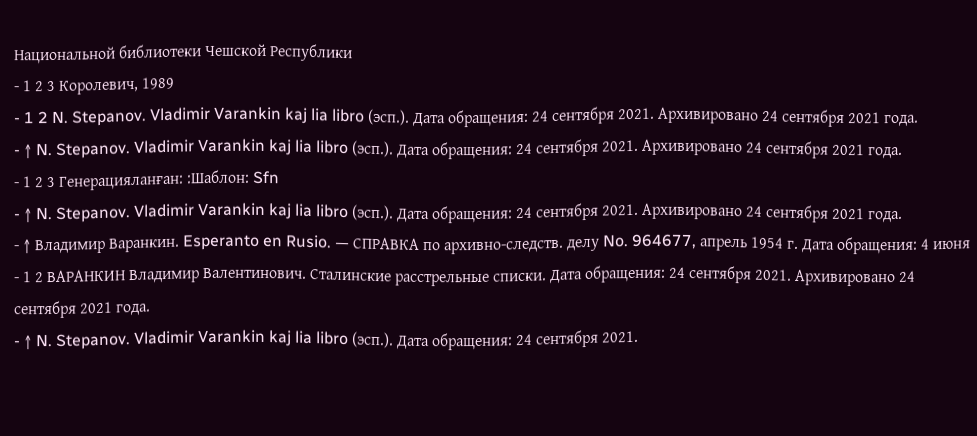Национальной библиотеки Чешской Республики
- 1 2 3 Королевич, 1989
- 1 2 N. Stepanov. Vladimir Varankin kaj lia libro (эсп.). Дата обращения: 24 сентября 2021. Архивировано 24 сентября 2021 года.
- ↑ N. Stepanov. Vladimir Varankin kaj lia libro (эсп.). Дата обращения: 24 сентября 2021. Архивировано 24 сентября 2021 года.
- 1 2 3 Генерацияланған: :Шаблон: Sfn
- ↑ N. Stepanov. Vladimir Varankin kaj lia libro (эсп.). Дата обращения: 24 сентября 2021. Архивировано 24 сентября 2021 года.
- ↑ Владимир Варанкин. Esperanto en Rusio. — СПРАВКА по архивно-следств. делу No. 964677, апрель 1954 г. Дата обращения: 4 июня
- 1 2 ВАРАНКИН Владимир Валентинович. Сталинские расстрельные списки. Дата обращения: 24 сентября 2021. Архивировано 24 сентября 2021 года.
- ↑ N. Stepanov. Vladimir Varankin kaj lia libro (эсп.). Дата обращения: 24 сентября 2021.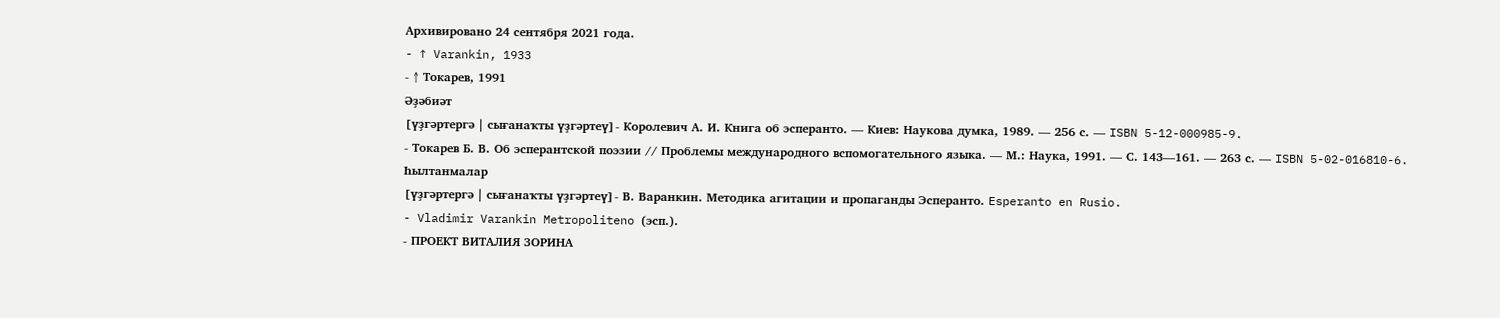Архивировано 24 сентября 2021 года.
- ↑ Varankin, 1933
- ↑ Токарев, 1991
Әҙәбиәт
[үҙгәртергә | сығанаҡты үҙгәртеү]- Королевич А. И. Книга об эсперанто. — Киев: Наукова думка, 1989. — 256 с. — ISBN 5-12-000985-9.
- Токарев Б. В. Об эсперантской поэзии // Проблемы международного вспомогательного языка. — М.: Наука, 1991. — С. 143—161. — 263 с. — ISBN 5-02-016810-6.
Һылтанмалар
[үҙгәртергә | сығанаҡты үҙгәртеү]- В. Варанкин. Методика агитации и пропаганды Эсперанто. Esperanto en Rusio.
- Vladimir Varankin Metropoliteno (эсп.).
- ПРОЕКТ ВИТАЛИЯ ЗОРИНА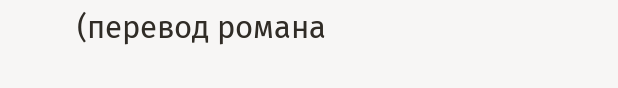(перевод романа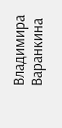Владимира Варанкина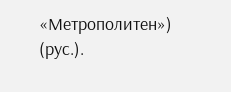«Метрополитен») (рус.).